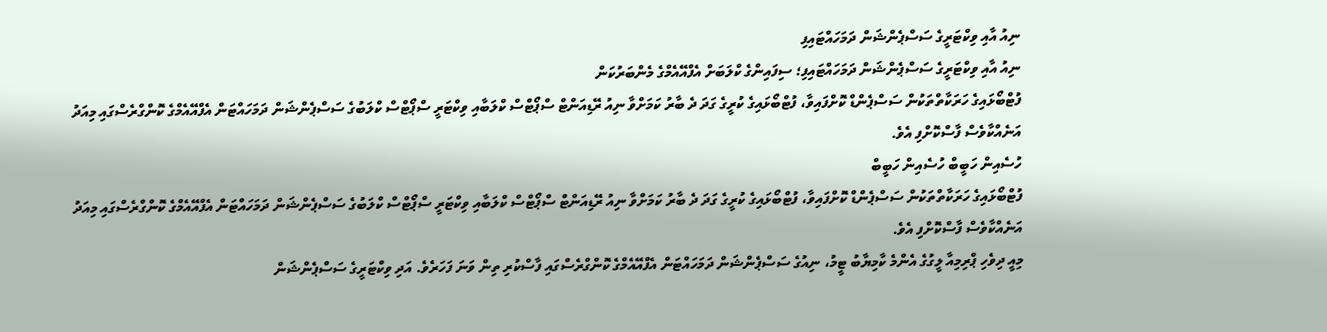ނިއު އާއި ވިކްޓަރީގެ ސަސްޕެންޝަން ދަމަހައްޓައިފި
ނިއު އާއި ވިކްޓަރީގެ ސަސްޕެންޝަން ދަމަހައްޓައިފި؛ ސިފައިންގެ ކްލަބަށް އެފްއޭއެމްގެ މެންބަރުކަން
ފުޓްބޯޅައިގެ ހަރަކާތްތަކުން ސަސްޕެންޑް ކޮށްފައިވާ، ފުޓްބޯޅައިގެ ކުރީގެ ގަދަ ދެ ބާރު ކަމަށްވާ ނިއު ރޭޑިއަންޓް ސްޕޯޓްސް ކްލަބާއި ވިކްޓަރީ ސްޕޯޓްސް ކްލަބުގެ ސަސްޕެންޝަން ދަމަހައްޓަން އެފްއޭއެމްގެ ކޮންގްރެސްގައި މިއަދު އަނެއްކާވެސް ފާސްކޮށްފި އެވެ.
ހުސެއިން ހަބީބް ހުސެއިން ހަބީބް
ފުޓްބޯޅައިގެ ހަރަކާތްތަކުން ސަސްޕެންޑް ކޮށްފައިވާ، ފުޓްބޯޅައިގެ ކުރީގެ ގަދަ ދެ ބާރު ކަމަށްވާ ނިއު ރޭޑިއަންޓް ސްޕޯޓްސް ކްލަބާއި ވިކްޓަރީ ސްޕޯޓްސް ކްލަބުގެ ސަސްޕެންޝަން ދަމަހައްޓަން އެފްއޭއެމްގެ ކޮންގްރެސްގައި މިއަދު އަނެއްކާވެސް ފާސްކޮށްފި އެވެ.
މިއީ ދިވެހި ޕްރިމިއާ ލީގުގެ އެންމެ ކާމިޔާބު ޓީމު، ނިއުގެ ސަސްޕެންޝަން ދަމަހައްޓަން އެފްއޭއެމްގެ ކޮންގްރެސްގައި ފާސްކުރި ތިން ވަނަ ފަހަރެވެ. އަދި ވިކްޓަރީގެ ސަސްޕެންޝަން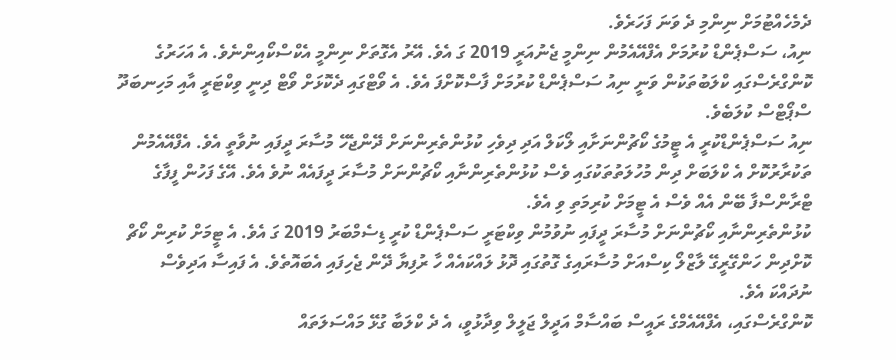ދެމެހެއްޓުމަށް ނިންމި ދެ ވަނަ ފަހަރެވެ.
ނިއު، ސަސްޕެންޑް ކުރުމަށް އެފްއޭއެމުން ނިންމީ ޖެނުއަރީ 2019 ގަ އެވެ. އޭރު އެގޮތަށް ނިންމީ އެކްސްކޯއިންނެވެ. އެ އަހަރުގެ ކޮންގްރެސްގައި ކްލަބުތަކުން ވަނީ ނިއު ސަސްޕެންޑް ކުރުމަށް ފާސްކޮށްފަ އެވެ. އެ ވޯޓްގައި ދެކޮޅަށް ވޯޓް ދިނީ ވިކްޓަރީ އާއި މަހިނބަދޫ ސްޕޯޓްސް ކުލަބެވެ.
ނިއު ސަސްޕެންޑްކުރީ އެ ޓީމުގެ ކޯޗުންނަށާއި ލޯކަލް އަދި ދިވެހި ކުޅުންތެރިންނަށް ދޭންޖެހޭ މުސާރަ ދީފައި ނުވާތީ އެވެ. އެފްއޭއެމުން ތަކުރާރުކޮށް އެ ކްލަބަށް ދިން މުހުލަތުތަކުގައި ވެސް ކުޅުންތެރިންނާއި ކޯޗުންނަށް މުސާރަ ދީފައެއް ނުވެ އެވެ. އޭގެ ފަހުން ފީފާގެ ޓްރާންސްފާ ބޭން އެއް ވެސް އެ ޓީމަށް ކުރިމަތި ވި އެވެ.
ކުޅުންތެރިންނާއި ކޯޗުންނަށް މުސާރަ ދީފައި ނުވުމުން ވިކްޓަރީ ސަސްޕެންޑް ކުރީ ޑިސެމްބަރު 2019 ގަ އެވެ. އެ ޓީމަށް ކުރިން ކޯޗް ކޮށްދިން ހަންގޭރީގޭ ލާޒްލޯ ކިސްއަށް މުސާރައިގެ ގޮތުގައި ދޮޅު ލައްކައެއް ހާ ރުފިޔާ ދޭން ޖެހިފައި އެބައޮތެވެ. އެ ފައިސާ އަދިވެސް ނުދައްކަ އެވެ.
ކޮންގްރެސްގައި، އެފްއޭއެމްގެ ރައީސް ބައްސާމް އަދީލް ޖަލީލް ވިދާޅުވީ، އެ ދެ ކްލަބާ ގުޅޭ މައްސަލަތައް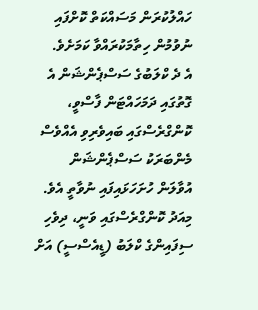ހައްލުކުރަން މަސައްކަތް ކޮށްފައި ނުވުމުން ހިތާމަކުރައްވާ ކަމަށެވެ.
އެ ދެ ކްލަބުގެ ސަސްޕެންޝަން އެ ގޮތުގައި ދަމަހައްޓަން ފާސްވީ، ކޮންގްރެސްގައި ބައިވެރިވި އެއްވެސް މެންބަރަކު ސަސްޕެންޝަން އުވާލަން ހުށަހަޅައިފައި ނުވާތީ އެވެ.
މިއަދު ކޮންގްރެސްގައި ވަނީ، ދިވެހި ސިފައިންގެ ކްލަބު (ޑީއެސްސީ) އަށް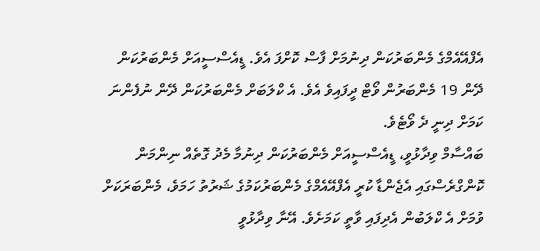އެފްއޭއެމްގެ މެންބަރުކަން ދިނުމަށް ފާސް ކޮށްފަ އެވެ. ޑީއެސްސީއަށް މެންބަރުކަން ދޭން 19 މެންބަރުން ވޯޓް ދީފައިވެ އެވެ. އެ ކްލަބަށް މެންބަރުކަން ދޭން ނުފެންނަ ކަމަށް ދިނީ ދެ ވޯޓެވެ.
ބައްސާމް ވިދާޅުވީ، ޑީއެސްސީއަށް މެންބަރުކަން ދިނުމާ މެދު ގޮތެއް ނިންމަން ކޮންގްރެސްގައި އެޖެންޑާ ކުރީ އެފްއޭއެމްގެ މެންބަރުކަމުގެ ޝަރުތު ހަމަވެ، މެންބަރަކަށް ވުމަށް އެ ކްލަބުން އެދިފައި ވާތީ ކަމަށެވެ. އޭނާ ވިދާޅުވީ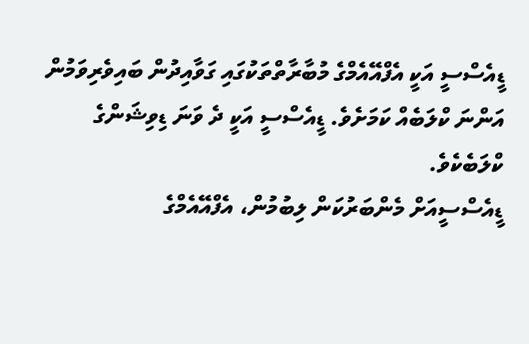ޑީއެސްސީ އަކީ އެފްއޭއެމްގެ މުބާރާތްތަކުގައި ގަވާއިދުން ބައިވެރިވަމުން އަންނަ ކްލަބެއް ކަމަށެވެ. ޑީއެސްސީ އަކީ ދެ ވަނަ ޑިވިޝަންގެ ކްލަބެކެވެ.
ޑީއެސްސީއަށް މެންބަރުކަން ލިބުމުން، އެފްއޭއެމްގެ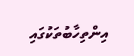އިންތިހާބުތަކުގައި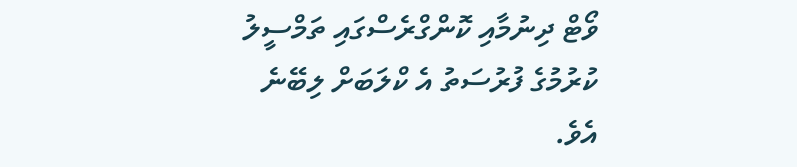ވޯޓް ދިނުމާއި ކޮންގްރެސްގައި ތަމްސީލު ކުރުމުގެ ފުރުސަތު އެ ކްލަބަށް ލިބޭނެ އެވެ.